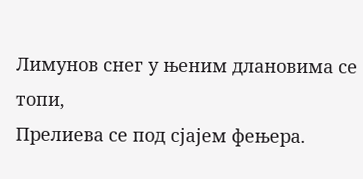Лимунов снег у њеним длановима се топи,
Прелиева се под сјајем фењера.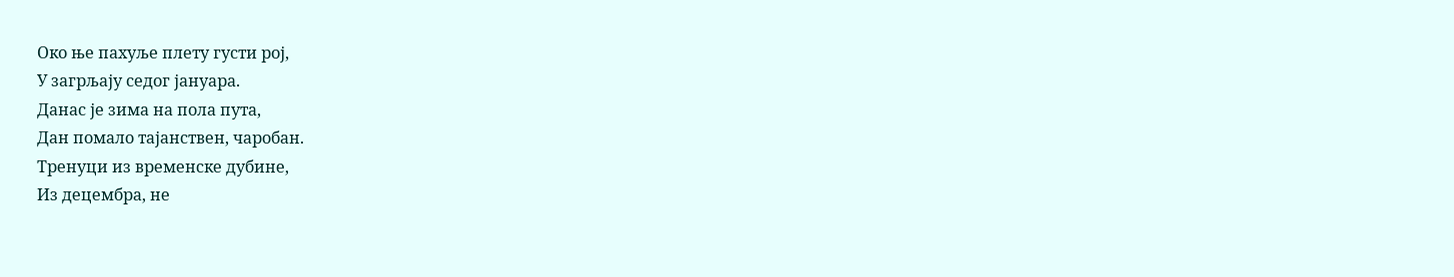Око ње пахуље плету густи рој,
У загрљају седог јануара.
Данас је зима на пола пута,
Дан помало тајанствен, чаробан.
Тренуци из временске дубине,
Из децембра, не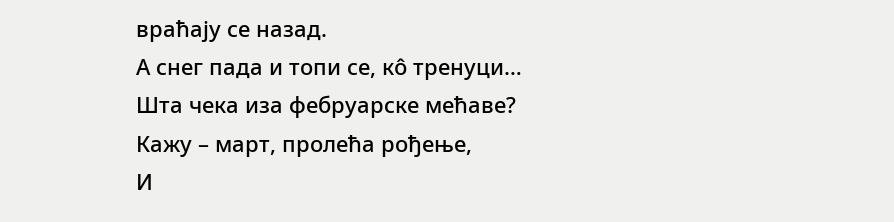враћају се назад.
А снег пада и топи се, кô тренуци…
Шта чека иза фебруарске мећаве?
Кажу – март, пролећа рођење,
И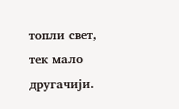топли свет, тек мало другачији.